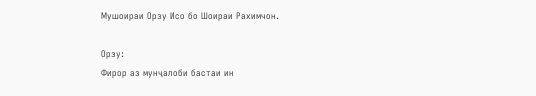Мушоираи Орзу Исо бо Шоираи Рахимчон.

Орзу:
Фирор аз мунҷалоби бастаи ин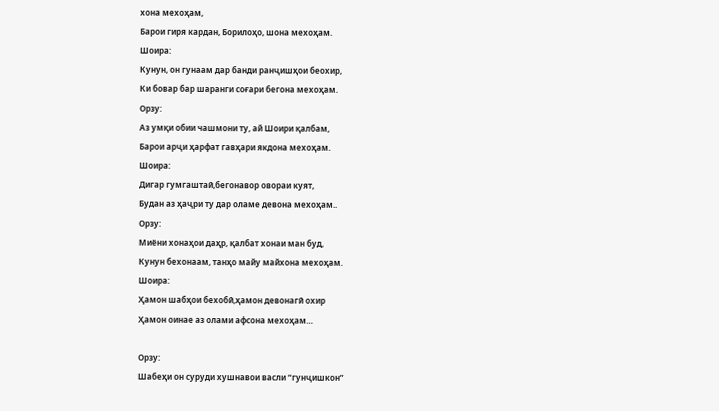хона мехоҳам,
Барои гиря кардан, Борилоҳо, шона мехоҳам.
Шоира:
Кунун, он гунаам дар банди ранҷишҳои беохир,
Ки бовар бар шаранги соғари бегона мехоҳам.
Орзу:
Аз умқи обии чашмони ту, ай Шоири қалбам,
Барои арҷи ҳарфат гавҳари якдона мехоҳам.
Шоира:
Дигар гумгаштаӣ,бегонавор овораи куят,
Будан аз ҳаҷри ту дар оламе девона мехоҳам..
Орзу:
Миёни хонаҳои даҳр, қалбат хонаи ман буд,
Кунун бехонаам, танҳо майу майхона мехоҳам.
Шоира:
Ҳамон шабҳои бехобӣ,ҳамон девонагӣ охир
Ҳамон оинае аз олами афсона мехоҳам…

Орзу:
Шабеҳи он суруди хушнавои васли “гунҷишкон”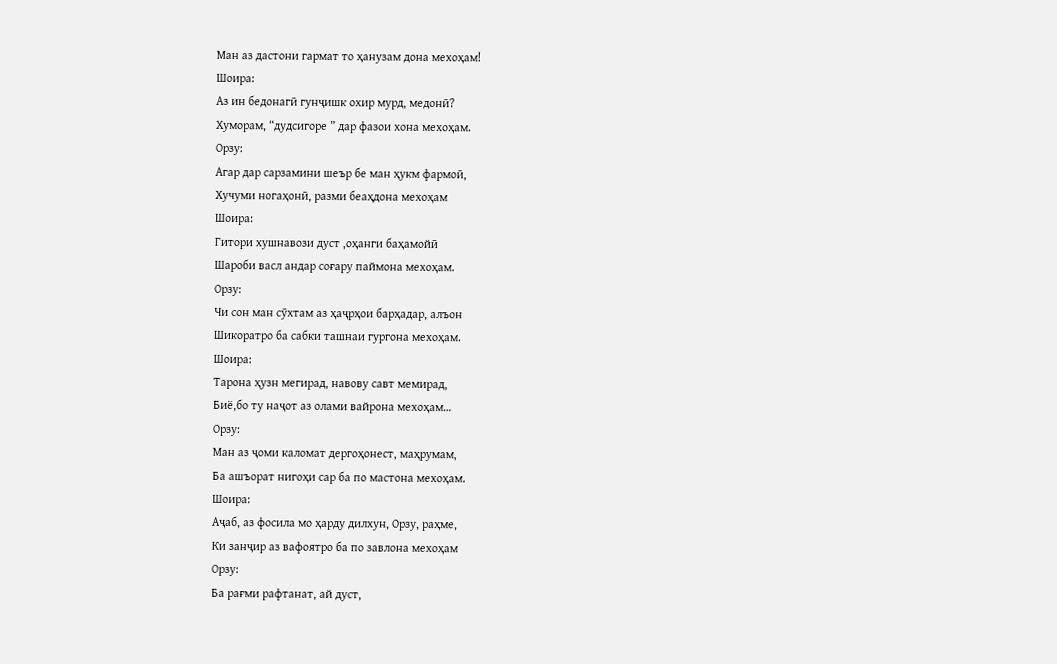Ман аз дастони гармат то ҳанузам дона мехоҳам!
Шоира:
Аз ин бедонагӣ гунҷишк охир мурд, медонӣ?
Хуморам, “дудсигоре ” дар фазои хона мехоҳам.
Орзу:
Агар дар сарзамини шеър бе ман ҳукм фармоӣ,
Хучуми ногаҳонӣ, разми беаҳдона мехоҳам
Шоира:
Гитори хушнавози дуст ,оҳанги баҳамойӣ
Шароби васл андар соғару паймона мехоҳам.
Орзу:
Чи сон ман сӯхтам аз ҳаҷрҳои барҳадар, алъон
Шикоратро ба сабки ташнаи гургона мехоҳам.
Шоира:
Тарона ҳузн мегирад, навову савт мемирад,
Биё,бо ту наҷот аз олами вайрона мехоҳам…
Орзу:
Ман аз ҷоми каломат дергоҳонест, маҳрумам,
Ба ашъорат нигоҳи сар ба по мастона мехоҳам.
Шоира:
Аҷаб, аз фосила мо ҳарду дилхун, Орзу, раҳме,
Ки занҷир аз вафоятро ба по завлона мехоҳам
Орзу:
Ба рағми рафтанат, ай дуст,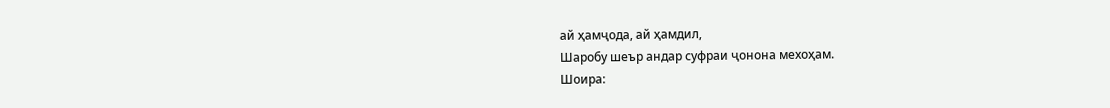ай ҳамҷода, ай ҳамдил,
Шаробу шеър андар суфраи ҷонона мехоҳам.
Шоира: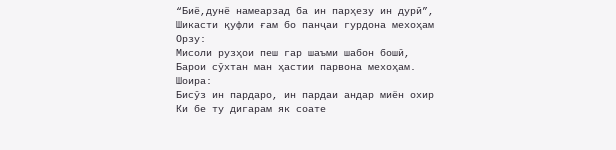“Биё,дунё намеарзад ба ин парҳезу ин дурӣ”,
Шикасти қуфли ғам бо панҷаи гурдона мехоҳам
Орзу:
Мисоли рузҳои пеш гар шаъми шабон бошӣ,
Барои сӯхтан ман ҳастии парвона мехоҳам.
Шоира:
Бисӯз ин пардаро, ин пардаи андар миён охир
Ки бе ту дигарам як соате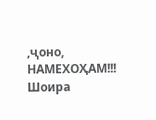,ҷоно, НАМЕХОҲАМ!!!
Шоира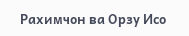Рахимчон ва Орзу Исо